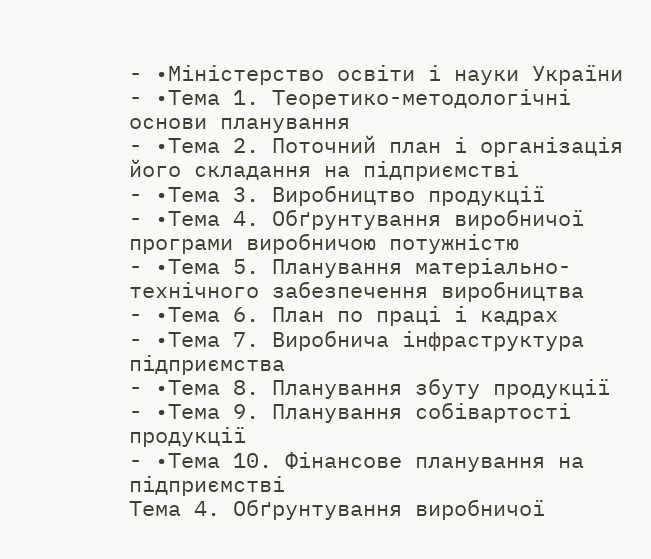- •Міністерство освіти і науки України
- •Тема 1. Теоретико-методологічні основи планування
- •Тема 2. Поточний план і організація його складання на підприємстві
- •Тема 3. Виробництво продукції
- •Тема 4. Обґрунтування виробничої програми виробничою потужністю
- •Тема 5. Планування матеріально-технічного забезпечення виробництва
- •Тема 6. План по праці і кадрах
- •Тема 7. Виробнича інфраструктура підприємства
- •Тема 8. Планування збуту продукції
- •Тема 9. Планування собівартості продукції
- •Тема 10. Фінансове планування на підприємстві
Тема 4. Обґрунтування виробничої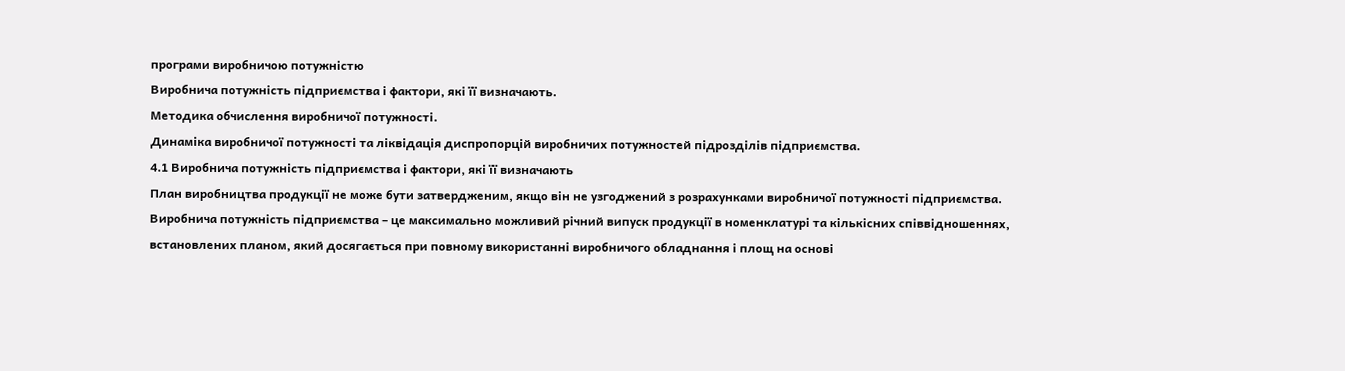програми виробничою потужністю
Виробнича потужність підприємства і фактори, які її визначають.
Методика обчислення виробничої потужності.
Динаміка виробничої потужності та ліквідація диспропорцій виробничих потужностей підрозділів підприємства.
4.1 Виробнича потужність підприємства і фактори, які її визначають
План виробництва продукції не може бути затвердженим, якщо він не узгоджений з розрахунками виробничої потужності підприємства.
Виробнича потужність підприємства – це максимально можливий річний випуск продукції в номенклатурі та кількісних співвідношеннях, встановлених планом, який досягається при повному використанні виробничого обладнання і площ на основі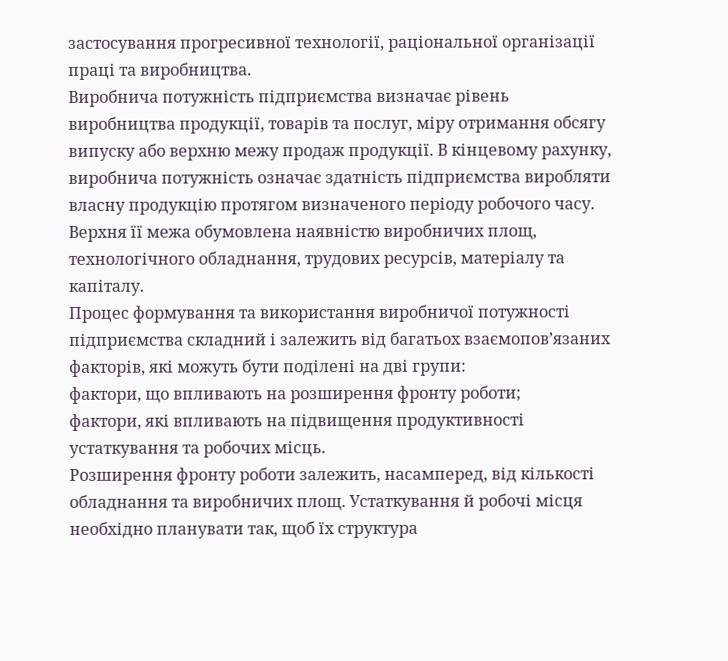застосування прогресивної технології, раціональної організації праці та виробництва.
Виробнича потужність підприємства визначає рівень виробництва продукції, товарів та послуг, міру отримання обсягу випуску або верхню межу продаж продукції. В кінцевому рахунку, виробнича потужність означає здатність підприємства виробляти власну продукцію протягом визначеного періоду робочого часу. Верхня її межа обумовлена наявністю виробничих площ, технологічного обладнання, трудових ресурсів, матеріалу та капіталу.
Процес формування та використання виробничої потужності підприємства складний і залежить від багатьох взаємопов’язаних факторів, які можуть бути поділені на дві групи:
фактори, що впливають на розширення фронту роботи;
фактори, які впливають на підвищення продуктивності устаткування та робочих місць.
Розширення фронту роботи залежить, насамперед, від кількості обладнання та виробничих площ. Устаткування й робочі місця необхідно планувати так, щоб їх структура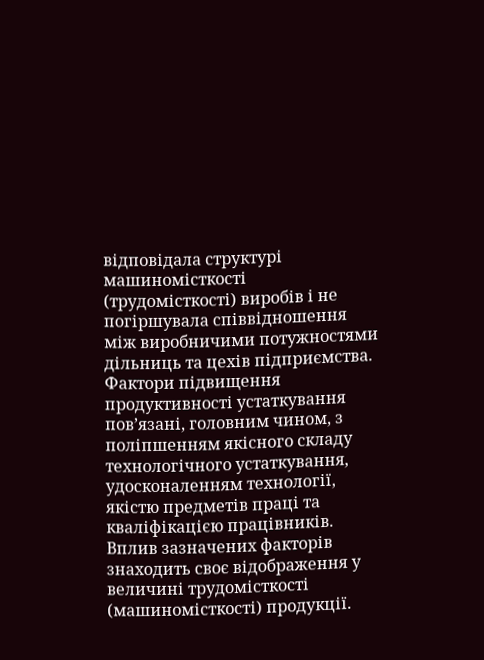відповідала структурі машиномісткості (трудомісткості) виробів і не погіршувала співвідношення між виробничими потужностями дільниць та цехів підприємства.
Фактори підвищення продуктивності устаткування пов’язані, головним чином, з поліпшенням якісного складу технологічного устаткування, удосконаленням технології, якістю предметів праці та кваліфікацією працівників.
Вплив зазначених факторів знаходить своє відображення у величині трудомісткості (машиномісткості) продукції.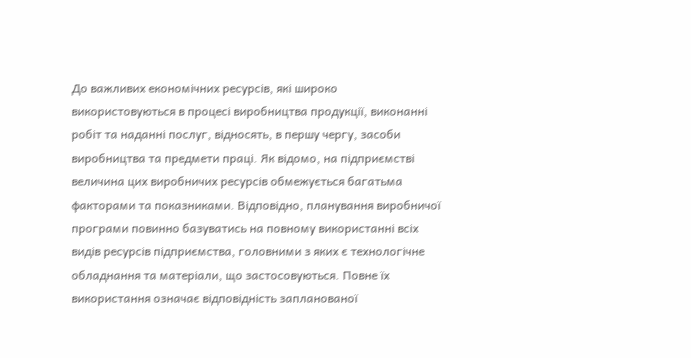До важливих економічних ресурсів, які широко використовуються в процесі виробництва продукції, виконанні робіт та наданні послуг, відносять, в першу чергу, засоби виробництва та предмети праці. Як відомо, на підприємстві величина цих виробничих ресурсів обмежується багатьма факторами та показниками. Відповідно, планування виробничої програми повинно базуватись на повному використанні всіх видів ресурсів підприємства, головними з яких є технологічне обладнання та матеріали, що застосовуються. Повне їх використання означає відповідність запланованої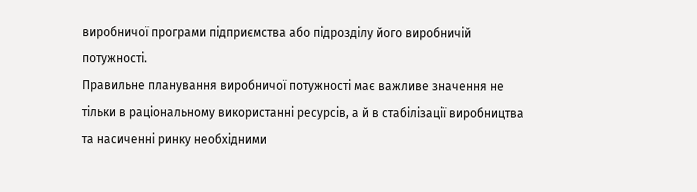виробничої програми підприємства або підрозділу його виробничій потужності.
Правильне планування виробничої потужності має важливе значення не тільки в раціональному використанні ресурсів, а й в стабілізації виробництва та насиченні ринку необхідними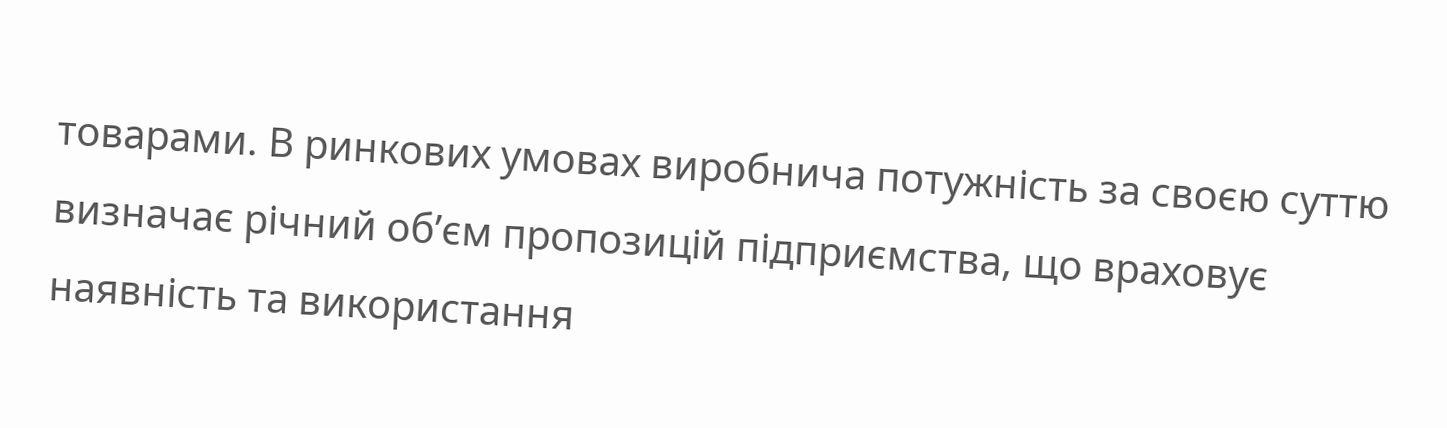товарами. В ринкових умовах виробнича потужність за своєю суттю визначає річний об’єм пропозицій підприємства, що враховує наявність та використання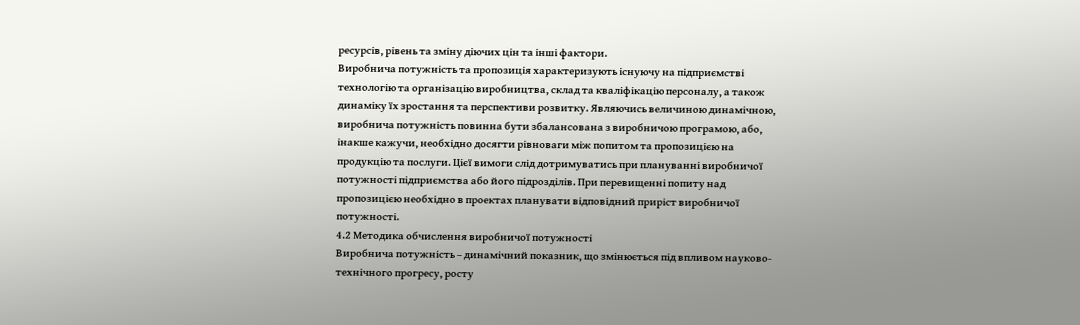ресурсів, рівень та зміну діючих цін та інші фактори.
Виробнича потужність та пропозиція характеризують існуючу на підприємстві технологію та організацію виробництва, склад та кваліфікацію персоналу, а також динаміку їх зростання та перспективи розвитку. Являючись величиною динамічною, виробнича потужність повинна бути збалансована з виробничою програмою, або, інакше кажучи, необхідно досягти рівноваги між попитом та пропозицією на продукцію та послуги. Цієї вимоги слід дотримуватись при плануванні виробничої потужності підприємства або його підрозділів. При перевищенні попиту над пропозицією необхідно в проектах планувати відповідний приріст виробничої потужності.
4.2 Методика обчислення виробничої потужності
Виробнича потужність – динамічний показник, що змінюється під впливом науково-технічного прогресу, росту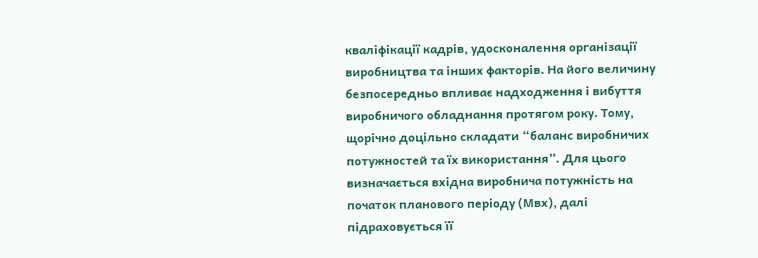кваліфікації кадрів, удосконалення організації виробництва та інших факторів. На його величину безпосередньо впливає надходження і вибуття виробничого обладнання протягом року. Тому, щорічно доцільно складати “баланс виробничих потужностей та їх використання”. Для цього визначається вхідна виробнича потужність на початок планового періоду (Мвх), далі підраховується її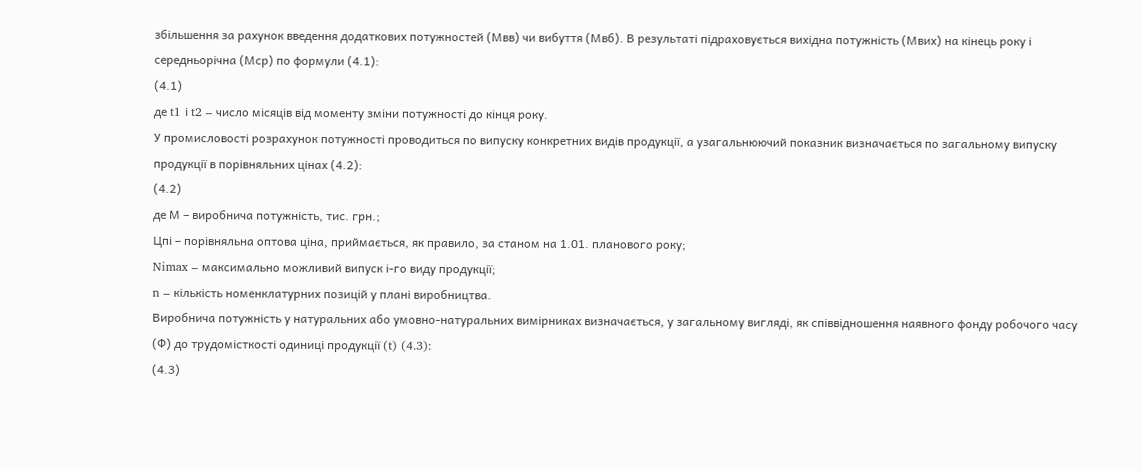збільшення за рахунок введення додаткових потужностей (Мвв) чи вибуття (Мвб). В результаті підраховується вихідна потужність (Мвих) на кінець року і середньорічна (Мср) по формули (4.1):
(4.1)
де t1 і t2 – число місяців від моменту зміни потужності до кінця року.
У промисловості розрахунок потужності проводиться по випуску конкретних видів продукції, а узагальнюючий показник визначається по загальному випуску продукції в порівняльних цінах (4.2):
(4.2)
де М – виробнича потужність, тис. грн.;
Цпі – порівняльна оптова ціна, приймається, як правило, за станом на 1.01. планового року;
Nimax – максимально можливий випуск і-го виду продукції;
n – кількість номенклатурних позицій у плані виробництва.
Виробнича потужність у натуральних або умовно-натуральних вимірниках визначається, у загальному вигляді, як співвідношення наявного фонду робочого часу (Ф) до трудомісткості одиниці продукції (t) (4.3):
(4.3)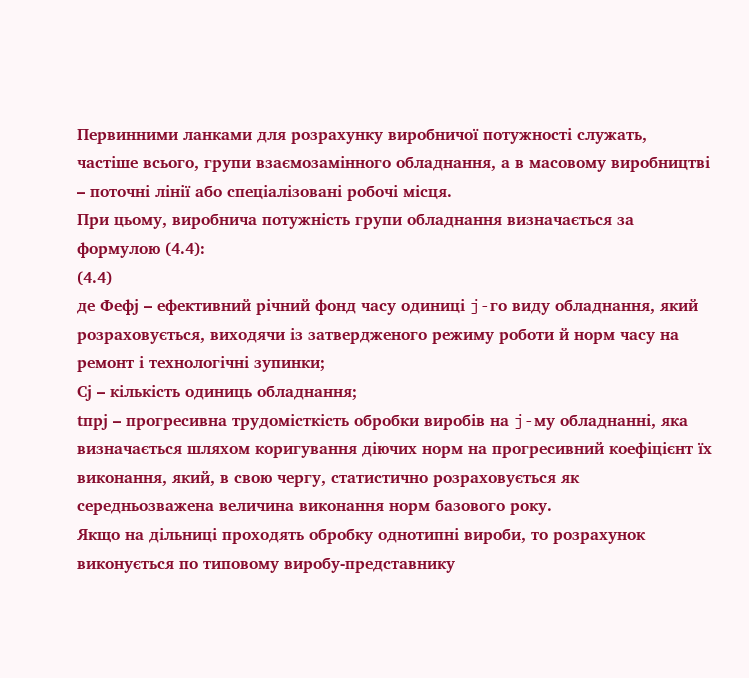Первинними ланками для розрахунку виробничої потужності служать, частіше всього, групи взаємозамінного обладнання, а в масовому виробництві – поточні лінії або спеціалізовані робочі місця.
При цьому, виробнича потужність групи обладнання визначається за формулою (4.4):
(4.4)
де Фефj – ефективний річний фонд часу одиниці j-го виду обладнання, який розраховується, виходячи із затвердженого режиму роботи й норм часу на ремонт і технологічні зупинки;
Сj – кількість одиниць обладнання;
tпрj – прогресивна трудомісткість обробки виробів на j-му обладнанні, яка визначається шляхом коригування діючих норм на прогресивний коефіцієнт їх виконання, який, в свою чергу, статистично розраховується як середньозважена величина виконання норм базового року.
Якщо на дільниці проходять обробку однотипні вироби, то розрахунок виконується по типовому виробу-представнику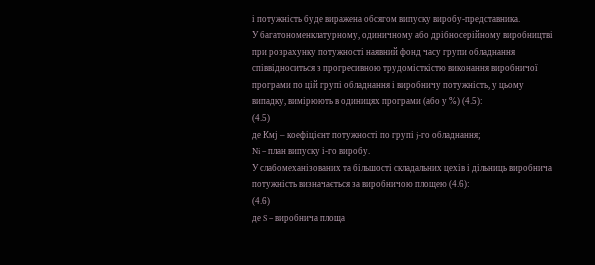і потужність буде виражена обсягом випуску виробу-представника.
У багатономенклатурному, одиничному або дрібносерійному виробництві при розрахунку потужності наявний фонд часу групи обладнання співвідноситься з прогресивною трудомісткістю виконання виробничої програми по цій групі обладнання і виробничу потужність, у цьому випадку, вимірюють в одиницях програми (або у %) (4.5):
(4.5)
де Кмj – коефіцієнт потужності по групі j-го обладнання;
Ni – план випуску і-го виробу.
У слабомеханізованих та більшості складальних цехів і дільниць виробнича потужність визначається за виробничою площею (4.6):
(4.6)
де S – виробнича площа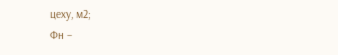цеху, м2;
Фн –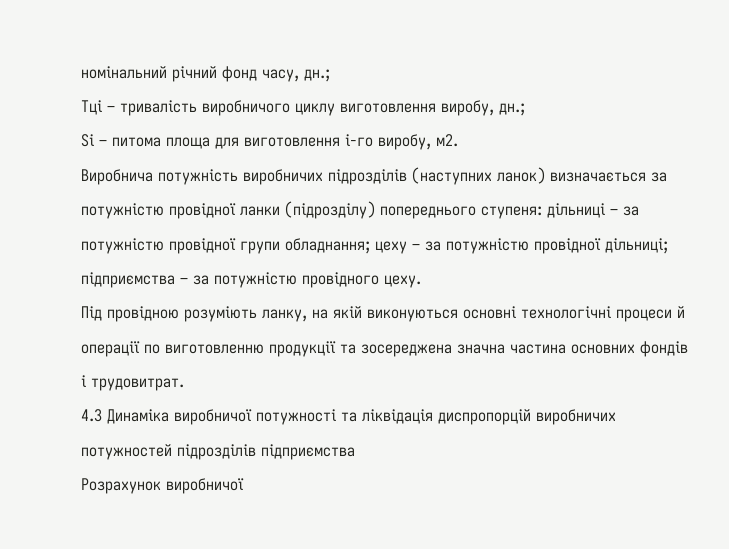номінальний річний фонд часу, дн.;
Тці – тривалість виробничого циклу виготовлення виробу, дн.;
Si – питома площа для виготовлення і-го виробу, м2.
Виробнича потужність виробничих підрозділів (наступних ланок) визначається за потужністю провідної ланки (підрозділу) попереднього ступеня: дільниці – за потужністю провідної групи обладнання; цеху – за потужністю провідної дільниці; підприємства – за потужністю провідного цеху.
Під провідною розуміють ланку, на якій виконуються основні технологічні процеси й операції по виготовленню продукції та зосереджена значна частина основних фондів і трудовитрат.
4.3 Динаміка виробничої потужності та ліквідація диспропорцій виробничих потужностей підрозділів підприємства
Розрахунок виробничої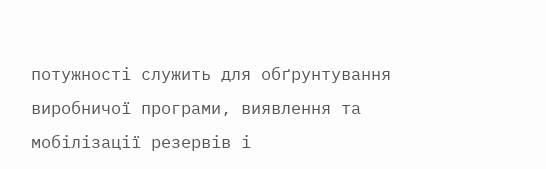потужності служить для обґрунтування виробничої програми, виявлення та мобілізації резервів і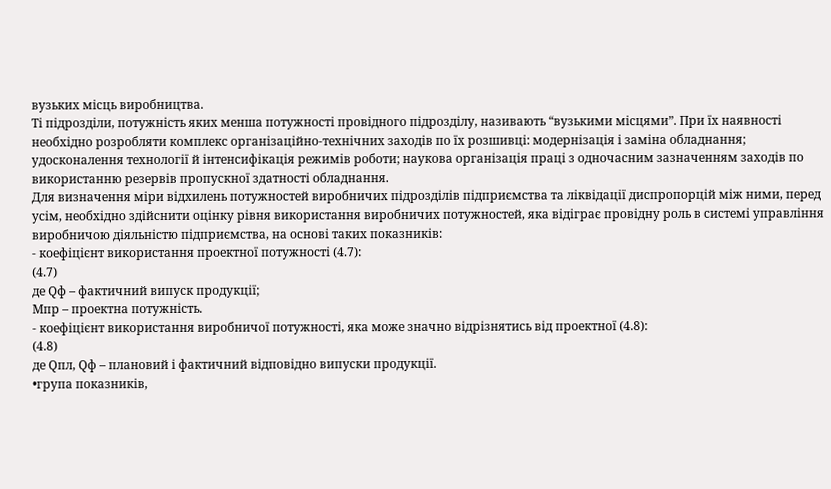вузьких місць виробництва.
Ті підрозділи, потужність яких менша потужності провідного підрозділу, називають “вузькими місцями”. При їх наявності необхідно розробляти комплекс організаційно-технічних заходів по їх розшивці: модернізація і заміна обладнання; удосконалення технології й інтенсифікація режимів роботи; наукова організація праці з одночасним зазначенням заходів по використанню резервів пропускної здатності обладнання.
Для визначення міри відхилень потужностей виробничих підрозділів підприємства та ліквідації диспропорцій між ними, перед усім, необхідно здійснити оцінку рівня використання виробничих потужностей, яка відіграє провідну роль в системі управління виробничою діяльністю підприємства, на основі таких показників:
- коефіцієнт використання проектної потужності (4.7):
(4.7)
де Qф – фактичний випуск продукції;
Мпр – проектна потужність.
- коефіцієнт використання виробничої потужності, яка може значно відрізнятись від проектної (4.8):
(4.8)
де Qпл, Qф – плановий і фактичний відповідно випуски продукції.
•група показників,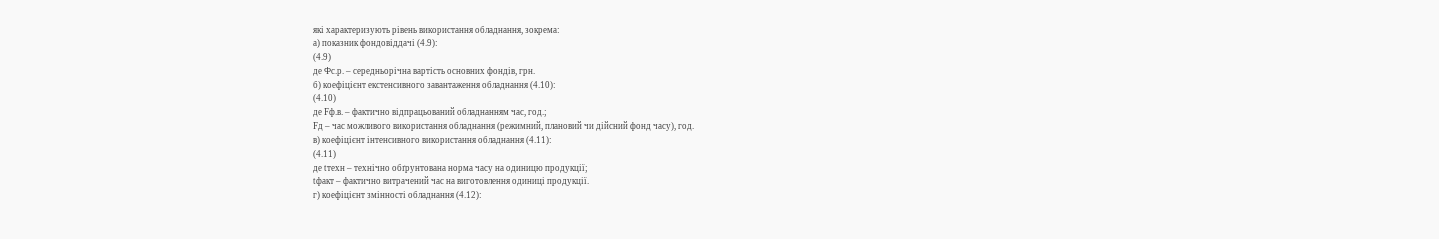які характеризують рівень використання обладнання, зокрема:
а) показник фондовіддачі (4.9):
(4.9)
де Фс.р. – середньорічна вартість основних фондів, грн.
б) коефіцієнт екстенсивного завантаження обладнання (4.10):
(4.10)
де Fф.в. – фактично відпрацьований обладнанням час, год.;
Fд – час можливого використання обладнання (режимний, плановий чи дійсний фонд часу), год.
в) коефіцієнт інтенсивного використання обладнання (4.11):
(4.11)
де tтехн – технічно обґрунтована норма часу на одиницю продукції;
tфакт – фактично витрачений час на виготовлення одиниці продукції.
г) коефіцієнт змінності обладнання (4.12):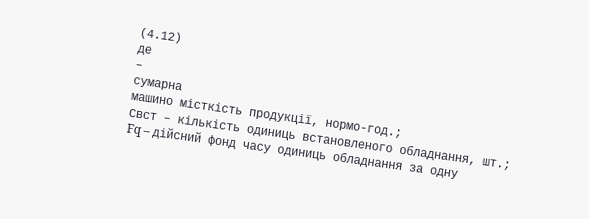(4.12)
де
–
сумарна
машино місткість продукції, нормо-год.;
Свст – кількість одиниць встановленого обладнання, шт.;
Fq – дійсний фонд часу одиниць обладнання за одну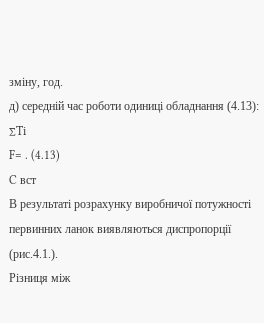зміну, год.
д) середній час роботи одиниці обладнання (4.13):
∑Ti
F= . (4.13)
C вcт
В результаті розрахунку виробничої потужності первинних ланок виявляються диспропорції (рис.4.1.).
Різниця між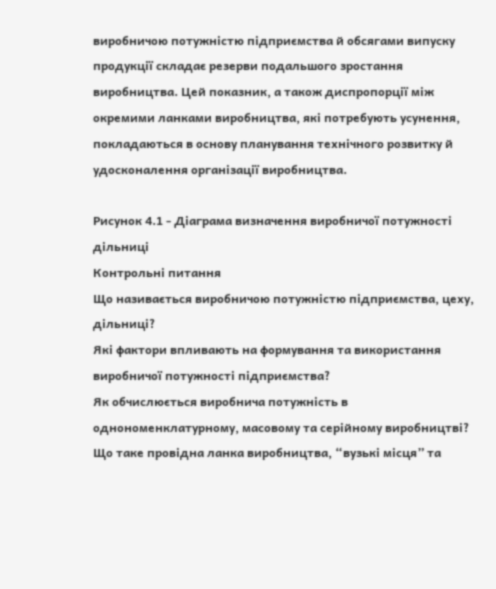виробничою потужністю підприємства й обсягами випуску продукції складає резерви подальшого зростання виробництва. Цей показник, а також диспропорції між окремими ланками виробництва, які потребують усунення, покладаються в основу планування технічного розвитку й удосконалення організації виробництва.

Рисунок 4.1 - Діаграма визначення виробничої потужності дільниці
Контрольні питання
Що називається виробничою потужністю підприємства, цеху, дільниці?
Які фактори впливають на формування та використання виробничої потужності підприємства?
Як обчислюється виробнича потужність в однономенклатурному, масовому та серійному виробництві?
Що таке провідна ланка виробництва, “вузькі місця” та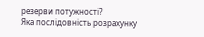резерви потужності?
Яка послідовність розрахунку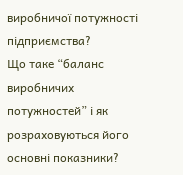виробничої потужності підприємства?
Що таке “баланс виробничих потужностей” і як розраховуються його основні показники?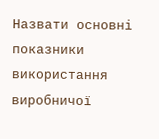Назвати основні показники використання виробничої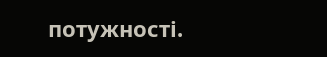потужності.